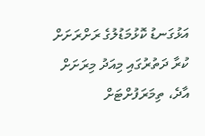އަޅުގަނޑު ކޮޅުމަޑުލުގެ ރަށްރަށަށް ކުރާ ދަތުރުގައި މިއަދު މިރަށަށް އާދެ، ތިމަރަފުށްޓަށް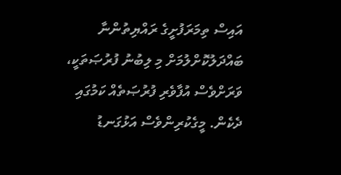އައިސް ތިމަރަފުށީގެ ރައްޔިތުންނާ ބައްދަލުކޮށްލުމަށް މި ލިބުނު ފުރުޞަތަކީ، ވަރަށްވެސް އުފާވެރި ފުރުޞަތެއް ކަމުގައި ދެކެން. މީގެކުރިންވެސް އަޅުގަނޑު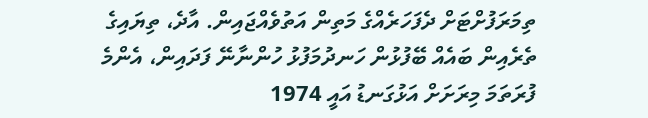ތިމަރަފުށްޓަށް ދެފަހަރެއްގެ މަތިން އަތުވެއްޖައިން. އާދެ، ތިޔައިގެ ތެރެއިން ބައެއް ބޭފުޅުން ހަނދުމަފުޅު ހުންނާނޭ ފަދައިން، އެންމެ ފުރަތަމަ މިރަށަށް އަޅުގަނޑު އައީ 1974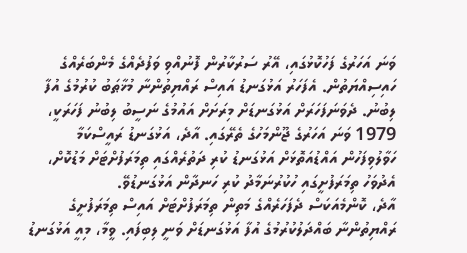ވަނަ އަހަރުގެ ފަހުކޮޅުގައި، އޭރު ސަރުކާރުން ފޮނުއްވި ވަފުދެއްގެ މެންބަރެއްގެ ހައިސިއްޔަތުން. އެފަހަރު އަޅުގަނޑު އައިސް ރައްޔިތުންނާ މުޚާޠަބު ކުރުމުގެ އުފާ ލިބުނު. ދެވަނަފަހަރަށް އަޅުގަނޑަށް މިރަށަށް އައުމުގެ ނަސީބު ލިބުނު ފަހަރަކީ، 1979 ވަނަ އަހަރުގެ ޖޫންމަހުގެ ތެރޭގައި. އާދެ، އަޅުގަނޑު ރައީސްކަމާ ހަވާލުވިފަހުން އައްޑުއަތޮޅަށް އަޅުގަނޑު ކުރި ދަތުރެއްގައި ތިމަރަފުށްޓަށް މަޑުކޮށް، އެދުވަހު ތިމަރަފުށީގައި ހުކުރުނަމާދު ކުރި ހަނދާން އަޅުގަނޑުވޭ.
އާދެ، ކޮންމެއަކަސް ދެފަހަރެއްގެ މަތިން ތިމަރަފުށްޓަށް އައިސް ތިމަރަފުށީގެ ރައްޔިތުންނާ ބައްދަލުކުރުމުގެ އުފާ އަޅުގަނޑަށް ވަނީ ލިބިފައި. ވީމާ، މިއީ އަޅުގަނޑު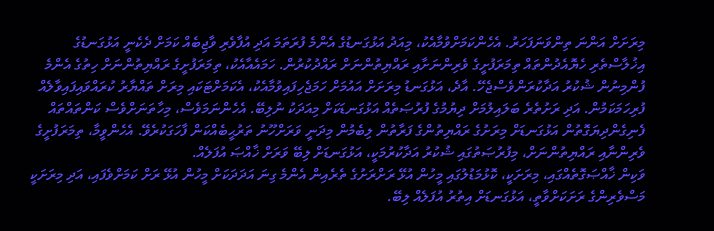މިރަށަށް އަންނަ ތިންވަނަފަހަރު. އެހެންކަމަށްވުމާއެކު، މިއަދު އަޅުގަނޑުގެ އެންމެ ފުރަތަމަ އަދި އުފާވެރި ވާޖިބެއް ކަމަށް ދެކެނީ އަޅުގަނޑުގެ އިޚުލާސްތެރި ހެޔޮއެދުންތައް ތިމަރަފުށީގެ ވެރިންނަށާއި ރައްޔިތުންނަށް ރައްދުކުރުން. ހަމައެއާއެކު، ތިމަރަފުށީގެ ރައްޔިތުންނަށް ހިތުގެ އެންމެ ފުންމިނުން ޝުކުރު އަދާކުރަންވެސްޖެހޭ. އާދެ، އަޅުގަނޑު މިރަށަށް އައުމަށް ހަމަޖެހިފައިވުމާއެކު، އެކަމަށްޓަކައި މިރަށް ތައްޔާރު ކުރައްވައިފައިވާލެއް ފުރިހަމަކަމުން. އަދި ރަށުތެރެ ބަލައިލުމަށް ދިޔުމުގެ ފުރުޞަތެއް އަޅުގަނޑަކަށް މިއަދަކު ނުލިބޭ. އެހެންނަމަވެސް، މިހާތަނަށްވެސް ކަންތައްތައް ފެނިގެންދިޔަގޮތުން އަޅުގަނޑަށް މިރަށުގެ ރައްޔިތުންގެ ފަރާތުން ލިބެމުން މިދަނީ ވަރަށްހޫނު ތަރުޙީބެއްކަން ފާހަގަކުރެވޭ. އެހެންވީމާ، ތިމަރަފުށީގެ ވެރިންނާއި ރައްޔިތުންނަށް، މިފުރުޞަތުގައި ޝުކުރު އަދާކުރުމަކީ، އަޅުގަނޑަށް ލިބޭ ވަރަށް ޚާއްޞަ އުފަލެއް.
ވަކިން ޚާއްޞަގޮތެއްގައި، މިރަށަކީ، ކޮޅުމަޑުލުގައި މީހުން އުޅޭ ރަށްރަށުގެ ތެރެއިން އެންމެ ގިނަ އަދަދަކަށް މީހުން އުޅޭ ރަށް ކަމަށްވެފައި، އަދި މިރަށަކީ މަސްވެރިންގެ ރަށަކަށްވާތީ، އަޅުގަނޑަށް އިތުރު އުފަލެއް ލިބޭ.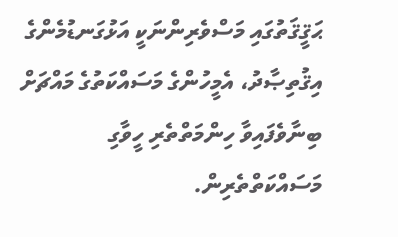ޙަޤީޤަތުގައި މަސްވެރިންނަކީ އަޅުގަނޑުމެންގެ އިޤުތިޞާދު، އެމީހުންގެ މަސައްކަތުގެ މައްޗަށް ބިނާވެފައިވާ ހިންމަތްތެރި ހީވާގި މަސައްކަތްތެރިން.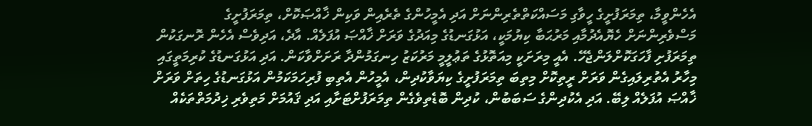އެހެންވީމާ، ތިމަރަފުށީގެ ހީވާގި މަސައްކަތްތެރިންނަށް އަދި އެމީހުންގެ ތެރެއިން ވަކިން ޚާއްޞަކޮށް، ތިމަރަފުށީގެ މަސްވެރިންނަށް ހެޔޮއެދުމާއި މަރުޙަބާ ކިޔުމަކީ، އަޅުގަނޑުގެ މިއަދުގެ ވަރަށް ޚާއްޞަ އުފަލެއް. އާދެ، އަދިވެސް އެހެން ރޮނގަކުން ތިމަރަފުށި ފާހަގަކޮށްލަންޖެހޭ. އެއީ މިރަށަކީ މިއަތޮޅުގެ ތަޢުލީމީ މަރުކަޒު ހިނގަމުންދާ ރަށަށްވާކަން. އަދި އަޅުގަނޑުގެ ކުރިމަތީގައި މިހާރު އެތުރިލައިގެން ވަރަށް ރީތިކޮށް މިތިބަ ތިމަރަފުށީގެ ކިޔަވާކުދިން، އެމީހުން އެތިބި ފުރިހަމަކަމުން އަޅުގަނޑުގެ ހިތަށް ވަރަށް ޚާއްޞަ އުފަލެއް ލިބޭ. އަދި އެކުދިންގެ ސަބަބުން، ކުދިން ބޮޑެތިވެގެން ތިމަރަފުށްޓަށާއި އަދި ޤައުމަށް މަތިވެރި ޚިދުމަތްތަކެއް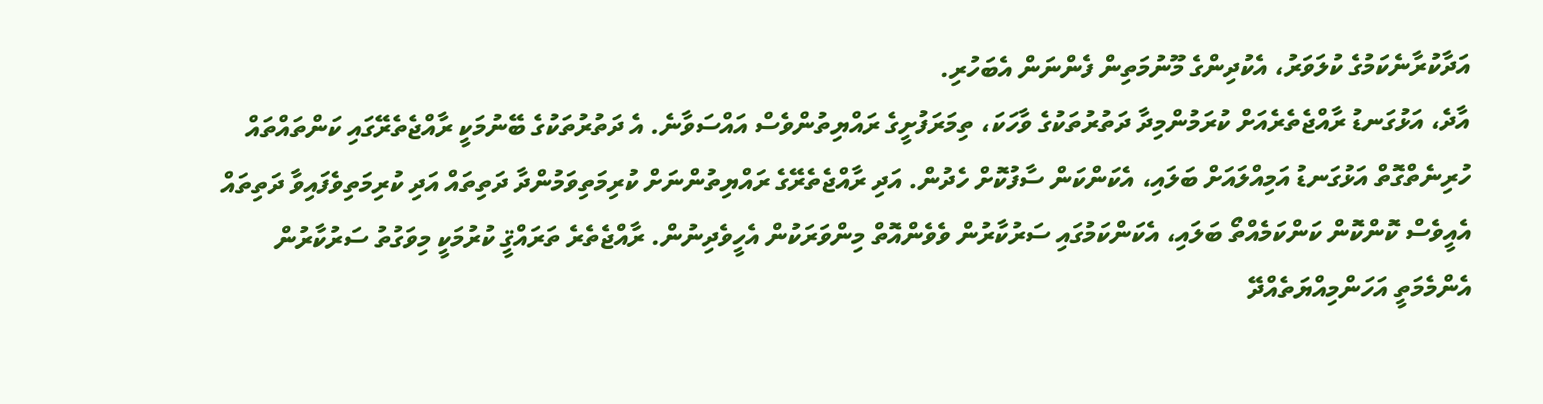އަދާކުރާނެކަމުގެ ކުލަވަރު، އެކުދިންގެ މޫނުމަތިން ފެންނަން އެބަހުރި.
އާދެ، އަޅުގަނޑު ރާއްޖެތެރެއަށް ކުރަމުންމިދާ ދަތުރުތަކުގެ ވާހަކަ، ތިމަރަފުށީގެ ރައްޔިތުންވެސް އައްސަވާނެ. އެ ދަތުރުތަކުގެ ބޭނުމަކީ ރާއްޖެތެރޭގައި ކަންތައްތައް ހުރިނެތްގޮތް އަޅުގަނޑު އަމިއްލައަށް ބަލައި، އެކަންކަން ސާފުކޮށް ހެދުން. އަދި ރާއްޖެތެރޭގެ ރައްޔިތުންނަށް ކުރިމަތިވަމުންދާ ދަތިތައް އަދި ކުރިމަތިވެފައިވާ ދަތިތައް އެއީވެސް ކޮންކޮން ކަންކަމެއްތޯ ބަލައި، އެކަންކަމުގައި ސަރުކާރުން ވެވެންއޮތް މިންވަރަކުން އެހީވެދިނުން. ރާއްޖެތެރެ ތަރައްޤީ ކުރުމަކީ މިވަގުތު ސަރުކާރުން އެންމެމަތީ އަހަންމިއްޔަތެއްދޭ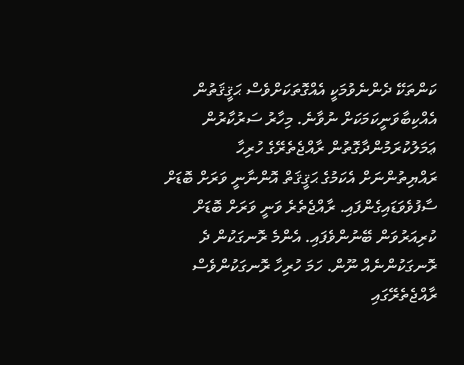ކަންތަކޭ ދެންނެވުމަކީ އެއްގޮތަކަށްވެސް ޙަޤީޤަތުން އެއްކިބާވަނީކަމަކަށް ނުވާނެ. މިހާރު ސަރުކާރުން ޢަމަލުކުރަމުންދާގޮތުން ރާއްޖެތެރޭގެ ހުރިހާ ރައްޔިތުންނަށް އެކަމުގެ ޙަޤީޤަތް އޮންނާނީ ވަރަށް ބޮޑަށް ސާފުވެވަޑައިގެންފައި. ރާއްޖެތެރެ ވަނީ ވަރަށް ބޮޑަށް ކުރިއަރުވަން ބޭނުންވެފައި. އެންމެ ރޮނގަކުން ދެ ރޮނގަކުންނެއް ނޫން. ހަމަ ހުރިހާ ރޮނގަކުންވެސް ރާއްޖެތެރޭގައި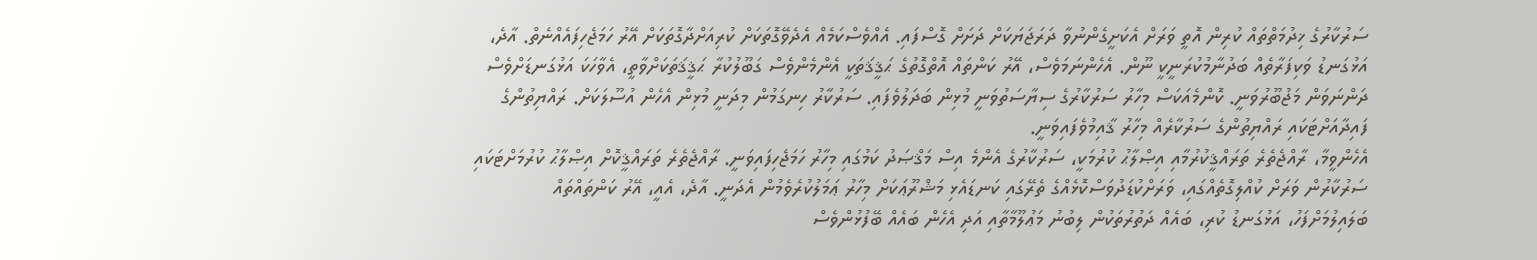ސަރުކާރުގެ ޚިދުމަތްތައް ކުރިން އޮތީ ވަރަށް އެކަށީގެންނުވާ ދަރަޖަޔަކަށް ދަށަށް ގޮސްފައި. އެއްވެސްކަމެއް އެދެވޭގޮތަކަށް ކުރިއަށްދާގޮތަކަށް އޭރު ހަމަޖެހިފައެއްނެތް. އާދެ، އަޅުގަނޑު ވަކިފަރާތެއް ބަދުނާމުކުރަނީކީ ނޫން. އެހެންނަމަވެސް، އޭރު ކަންތައް އޮތްގޮތުގެ ޙަޤީޤަތަކީ އެންމެންވެސް ގަބޫލުކުރާ ޙަޤީޤަތަކަށްވާތީ، އެވާހަކަ އަޅުގަނޑަށްވެސް ދަންނަވަން މަޖުބޫރުވަނީ. ކޮންމެއަކަސް މިހާރު ސަރުކާރުގެ ސިޔާސަތުވަނީ މުޅިން ބަދަލުވެފައި. ސަރުކާރު ހިނގަމުން މިދަނީ މުޅިން އެހެން އުސޫލަކަށް. ރައްޔިތުންގެ ފައިދާއަށްޓަކައި ރައްޔިތުންގެ ސަރުކާރެއް މިހާރު ޤާއިމުވެފައިވަނީ.
އެހެންވީމާ، ރާއްޖެތެރެ ތަރައްޤީކުރުމާއި އިޞްލާޙު ކުރުމަކީ، ސަރުކާރުގެ އެންމެ އިސް މަޤްޞަދު ކަމުގައި މިހާރު ހަމަޖެހިފައިވަނީ. ރާއްޖެތެރެ ތަރައްޤީކޮށް އިޞްލާޙު ކުރުމަށްޓަކައި ސަރުކާރުން ވަރަށް ކުއްލިގޮތެއްގައި، ވަރަށްކުޑަދުވަސްކޮޅެއްގެ ތެރޭގައި ކަނޑައެޅި މަޝްރޫޢަކަށް މިހާރު ޢަމަލުކުރެވެމުން އެދަނީ. އާދެ، އެއީ، އޭރު ކަންތައްތައް ބަލައިލުމަށްފަހު، އަޅުގަނޑު ކުރި، ބައެއް ދަތުރުތަކުން ލިބުނު މަޢުލޫމާތާއި އަދި އެހެން ބައެއް ބޭފުޅުންވެސް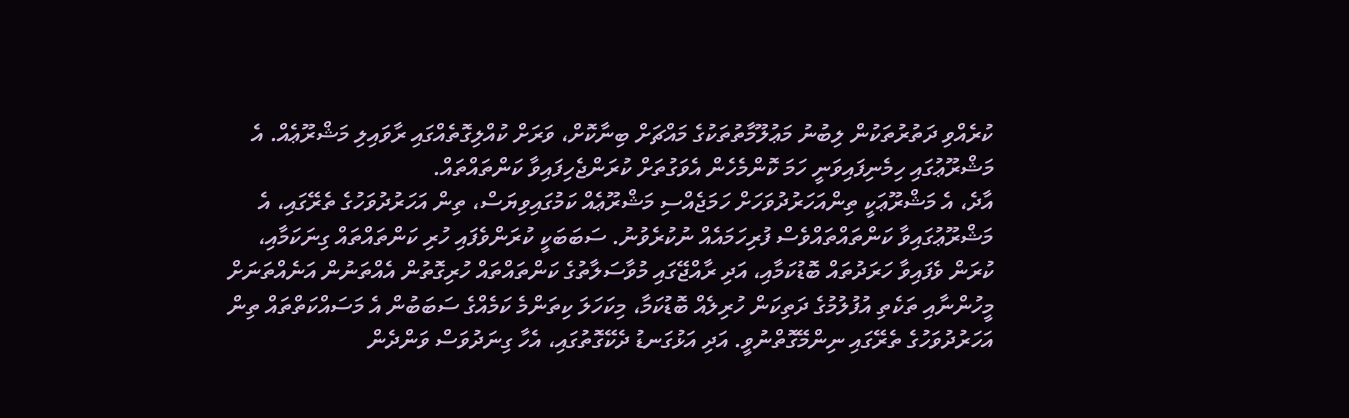ކުރެއްވި ދަތުރުތަކުން ލިބުނު މަޢުލޫމާތުތަކުގެ މައްޗަށް ބިނާކޮށް، ވަރަށް ކުއްލިގޮތެއްގައި ރާވައިލި މަޝްރޫޢެއް. އެ މަޝްރޫޢުގައި ހިމެނިފައިވަނީ ހަމަ ކޮންމެހެން އެވަގުތަށް ކުރަންޖެހިފައިވާ ކަންތައްތައް.
އާދެ، އެ މަޝްރޫޢަކީ ތިންއަހަރުދުވަހަށް ހަމަޖެއްސި މަޝްރޫޢެއް ކަމުގައިވިޔަސް، ތިން އަހަރުދުވަހުގެ ތެރޭގައި، އެ މަޝްރޫޢުގައިވާ ކަންތައްތައްވެސް ފުރިހަމައެއް ނުކުރެވުނު. ސަބަބަކީ ކުރަންވެފައި ހުރި ކަންތައްތައް ގިނަކަމާއި، ކުރަން ވެފައިވާ ހަރަދުތައް ބޮޑުކަމާއި، އަދި ރާއްޖޭގައި މުވާސަލާތުގެ ކަންތައްތައް ހުރިގޮތުން އެއްތަނުން އަނެއްތަނަށް މީހުންނާއި ތަކެތި އުފުލުމުގެ ދަތިކަން ހުރިލެއް ބޮޑުކަމާ، މިކަހަލަ ކިތަންމެ ކަމެއްގެ ސަބަބުން އެ މަސައްކަތްތައް ތިން އަހަރުދުވަހުގެ ތެރޭގައި ނިންމޭގޮތްނުވީ. އަދި އަޅުގަނޑު ދެކޭގޮތުގައި، އެހާ ގިނަދުވަސް ވަންދެން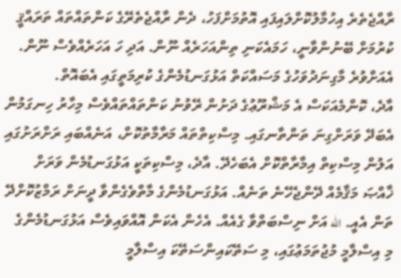ރާއްޖެތެރެ އިހުމާލުކޮށްލައިފައި އޮތުމަށްފަހު، ދެން ރާއްޖެތެރޭގެ ކަންތައްތައް ތަރައްޤީ ކުރުމަށް ބޭނުންވާނީ، ހަމައެކަނި ތިންއަހަރެއް ނޫން. އަދި ހަ އަހަރެއްވެސް ނޫން. އެއަށްވުރެ މާގިނަދުވަހުގެ މަސައްކަތް އަޅުގަނޑުމެންގެ ކުރިމަތީގައި އެބައޮތް.
އާދެ، ކޮންމެއަކަސް އެ މަޝްރޫޢުގެ ދަށުން ރޭވުނު ކަންތައްތައްވެސް މިހާރު ހިނގަމުން އެބަދޭ ވަރަށްގިނަ ތަންތާނގައި. މިސްކިތްތައް މަރާމާތުކޮށް، އަނެއްބައި ރަށްރަށުގައި އަލުން މިސްކިތް އިމާރާތްކޮށް އެބަހެދޭ. އާދެ، މިސްކިތަކީ އަޅުގަނޑުމެން ވަރަށް ޚާއްޞަ މަޤާމެއް ދޭންޖެހޭނެ ތަނެއް. އަޅުގަނޑުމެންގެ މާތްވެގެންވާ ދީނަށް ރަމްޒުކޮށްދޭ ތަން އެއީ. الله އަށް ނިސްބަތްވާ ގެއެއް. އެހެން އެކަން އޮއްވައިވެސް އަޅުގަނޑުމެންގެ މި އިސްލާމީ މުޖުތަމަޢުގައި، މި ސަތޭކައިންސަތޭކަ އިސްލާމީ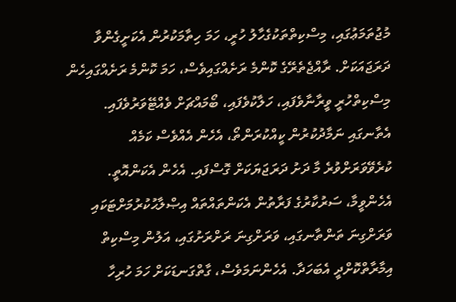މުޖުތަމަޢުގައި، މިސްކިތްތަކުގެހާލު ހުރީ، ހަމަ ހިތާމަކުރުން އެކަށީގެންވާ ދަރަޖައަކަށް. ރާއްޖެތެރޭގެ ކޮންމެ ރަށެއްގައިވެސް، ހަމަ ކޮންމެ ރަށެއްގައިހެން މިސްކިތްހުރީ ވީރާނާވެފައި، ހަލާކުވެފައި، ބޯމައްޗަށް ވެއްޓޭވަރުވެފައި. އެތާނގައި ނަމާދުކުރުން ކީއްކުރަންތޯ، އެހެން އެއްވެސް ކަމެއް ކުރެވޭވަރަށްވުރެ މާ ދަށު ދަރަޖަޔަކަށް ގޮސްފައި. އެހެން އެކަންއޮތީ.
އެހެންވީމާ، ސަރުކާރުގެ ފަރާތުން އެކަންތައްތައް އިޞްލާޙުކުރުމަށްޓަކައި ވަރަށްގިނަ ތަންތާނގައި، ވަރަށްގިނަ ރަށްރަށުގައި، އަލުން މިސްކިތް އިމާރާތްކޮށްދީ އެބަހަދާ. އެހެންނަމަވެސް، ގާތްގަނޑަކަށް ހަމަ ހުރިހާ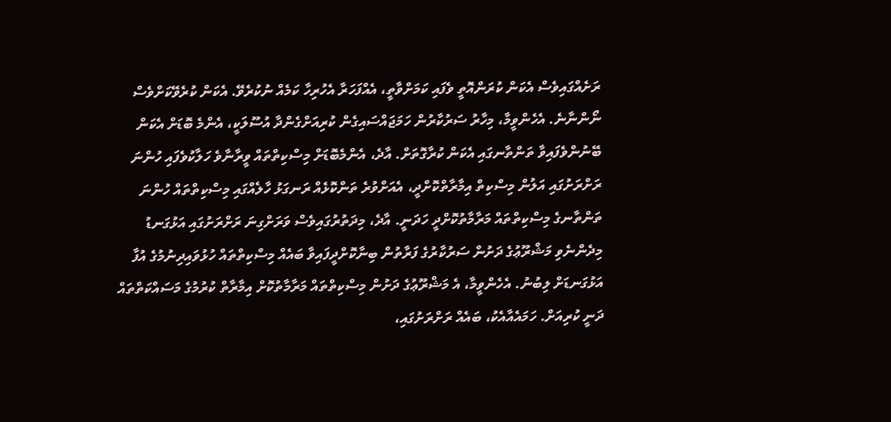ރަށެއްގައިވެސް އެކަން ކުރަންއޮތީ ވެފައި ކަމަށްވާތީ، އެއްފަހަރާ އެހުރިހާ ކަމެއް ނުކުރެވޭ. އެކަން ކުރެވޭކަށްވެސް ނޯންނާނެ. އެހެންވީމާ، މިހާރު ސަރުކާރުން ހަމަޖައްސައިގެން ކުރިއަށްގެންދާ އުސޫލަކީ، އެންމެ ބޮޑަށް އެކަން ބޭނުންވެފައިވާ ތަންތާނގައި އެކަން ކުރާގޮތަށް. އާދެ، އެންމެބޮޑަށް މިސްކިތްތައް ވީރާނާވެ ހަލާކުވެފައި ހުންނަ ރަށްރަށުގައި އަލުން މިސްކިތް އިމާރާތްކޮށްދީ، އެއަށްވުރެ ތަންކޮޅެއް ރަނގަޅު ހާލެއްގައި މިސްކިތްތައް ހުންނަ ތަންތާނގެ މިސްކިތްތައް މަރާމާތުކޮށްދީ ހަދަނީ. އާދެ، މިދަތުރުގައިވެސް ވަރަށްގިނަ ރަށްރަށުގައި އަޅުގަނޑު މިދެންނެވި މަޝްރޫޢުގެ ދަށުން ސަރުކާރުގެ ފަރާތުން ބިނާކޮށްދީފައިވާ ބައެއް މިސްކިތްތައް ހުޅުވައިދިނުމުގެ އުފާ އަޅުގަނޑަށް ލިބުނު. އެހެންވީމާ، އެ މަޝްރޫޢުގެ ދަށުން މިސްކިތްތައް މަރާމާތުކޮށް އިމާރާތް ކުރުމުގެ މަސައްކަތްތައް ދަނީ ކުރިއަށް. ހަމައެއާއެކު، ބައެއް ރަށްރަށުގައި،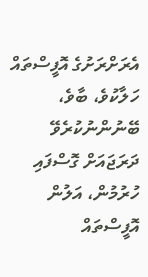އެރަށްރަށުގެ އޮފީސްތައް ހަލާކުވެ، ބާވެ، ބޭނުންނުކުރެވޭ ދަރަޖައަށް ގޮސްފައި ހުރުމުން، އަލުން އޮފީސްތައް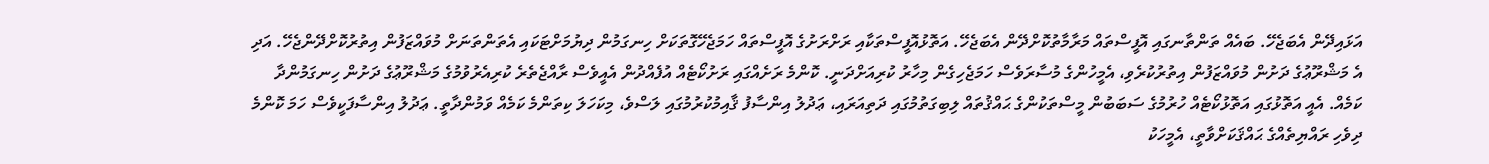އަޅައިދޭން އެބަޖެހޭ. ބައެއް ތަންތާނގައި އޮފީސްތައް މަރާމާތުކޮށްދޭން އެބަޖެހޭ. އަތޮޅުއޮފީސްތަކާއި ރަށްރަށުގެ އޮފީސްތައް ހަމަޖެހޭގޮތަކަށް ހިނގަމުން ދިޔުމަށްޓަކައި އެތަންތަނަށް މުވައްޒަފުން އިތުރުކޮށްދޭންޖެހޭ. އަދި އެ މަޝްރޫޢުގެ ދަށުން މުވައްޒަފުން އިތުރުކުރެވި، އެމީހުންގެ މުސާރަވެސް ހަމަޖެހިގެން މިހާރު ކުރިއަށްދަނީ. ކޮންމެ ރަށެއްގައި ރަށުކޯޓެއް އުފެއްދުން އެއީވެސް ރާއްޖެތެރެ ކުރިއެރުވުމުގެ މަޝްރޫޢުގެ ދަށުން ހިނގަމުންދާ ކަމެއް. އެއީ އަތޮޅުގައި އަތޮޅުކޯޓެއް ހުރުމުގެ ސަބަބުން މީސްތަކުންގެ ޙައްޤުތައް ލިބިގަތުމުގައި ދަތިއަރައި، ޢަދުލު އިންސާފު ޤާއިމުކުރުމުގައި ލަސްވެ، މިކަހަލަ ކިތަންމެ ކަމެއް ވަމުންދާތީ. ޢަދުލު އިންސާފަކީވެސް ހަމަ ކޮންމެ ދިވެހި ރައްޔިތެއްގެ ޙައްޤަކަށްވާތީ، އެމީހަކު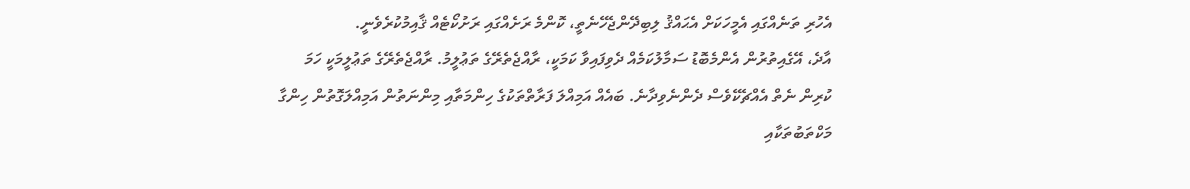އެހުރި ތަނެއްގައި އެމީހަކަށް އެޙައްޤު ލިބިދޭންޖެހޭނެތީ، ކޮންމެ ރަށެއްގައި ރަށުކޯޓެއް ޤާއިމުކުރެވެނީ.
އާދެ، އޭގެއިތުރުން އެންމެބޮޑު ސަމާލުކަމެއް ދެވިފައިވާ ކަމަކީ، ރާއްޖެތެރޭގެ ތަޢުލީމު. ރާއްޖެތެރޭގެ ތަޢުލީމަކީ ހަމަ ކުރިން ނެތް އެއްޗެކޭވެސް ދެންނެވިދާނެ. ބައެއް އަމިއްލަ ފަރާތްތަކުގެ ހިންމަތާއި މިންނަތުން އަމިއްލަގޮތުން ހިންގާ މަކްތަބުތަކާއި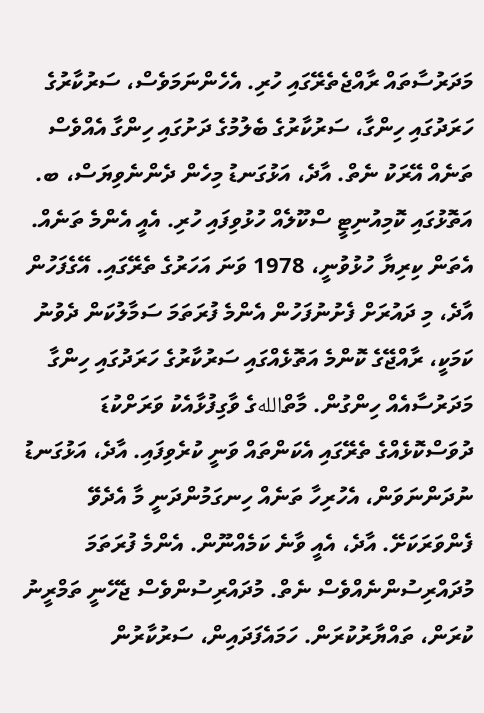މަދަރުސާތައް ރާއްޖެތެރޭގައި ހުރި. އެހެންނަމަވެސް، ސަރުކާރުގެ ހަރަދުގައި ހިންގާ، ސަރުކާރުގެ ބެލުމުގެ ދަށުގައި ހިންގާ އެއްވެސް ތަނެއް އޭރަކު ނެތް. އާދެ، އަޅުގަނޑު މިހެން ދެންނެވިޔަސް، ބ. އަތޮޅުގައި ކޮމިއުނިޓީ ސްކޫލެއް ހުޅުވިފައި ހުރި. އެއީ އެންމެ ތަނެއް. އެތަން ކިރިޔާ ހުޅުވުނީ، 1978 ވަނަ އަހަރުގެ ތެރޭގައި. އޭގެފަހުން އާދެ، މި ދައުރަށް ފެށުނުފަހުން އެންމެ ފުރަތަމަ ސަމާލުކަން ދެވުނު ކަމަކީ، ރާއްޖޭގެ ކޮންމެ އަތޮޅެއްގައި ސަރުކާރުގެ ހަރަދުގައި ހިންގާ މަދަރުސާއެއް ހިންގުން. މާތްاللهގެ ވާގިފުޅާއެކު ވަރަށްކުޑަ ދުވަސްކޮޅެއްގެ ތެރޭގައި އެކަންތައް ވަނީ ކުރެވިފައި. އާދެ، އަޅުގަނޑު ނުދަންނަވަން، އެހުރިހާ ތަނެއް ހިނގަމުންދަނީ މާ އެދެވޭ ފެންވަރަކަށޭ. އާދެ، އެއީ ވާނެ ކަމެއްނޫން. އެންމެ ފުރަތަމަ މުދައްރިސުންނެއްވެސް ނެތް. މުދައްރިސުންވެސް ޖެހޭނީ ތަމްރީނު ކުރަން، ތައްޔާރުކުރަން. ހަމައެފަދައިން، ސަރުކާރުން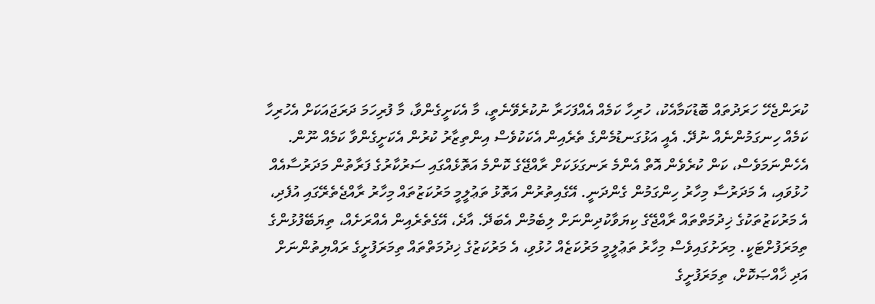ކުރަންޖެހޭ ހަރަދުތައް ބޮޑުކަމާއެކު، ހުރިހާ ކަމެއް އެއްފަހަރާ ނުކުރެވޭނެތީ، މާ އެކަށީގެންވާ، މާ ފުރިހަމަ ދަރަޖައަކަށް އެހުރިހާ ކަމެއް ހިނގަމުންނެއް ނުދޭ. އެއީ އަޅުގަނޑުމެންގެ ތެރެއިން އެކަކުވެސް އިންތިޒާރު ކުރުން އެކަށީގެންވާ ކަމެއް ނޫން. އެހެންނަމަވެސް، ކަން ކުރެވެން އޮތް އެންމެ ރަނގަޅަކަށް ރާއްޖޭގެ ކޮންމެ އަތޮޅެއްގައި ސަރުކާރުގެ ފަރާތުން މަދަރުސާއެއް ހުޅުވައި، އެ މަދަރުސާ މިހާރު ހިންގަމުން ގެންދަނީ. އޭގެއިތުރުން އަތޮޅު ތަޢުލީމީ މަރުކަޒުތައް މިހާރު ރާއްޖެތެރޭގައި އުފެދި، އެ މަރުކަޒުތަކުގެ ޚިދުމަތްތައް ރާއްޖޭގެ ކިޔަވާކުދިންނަށް ލިބެމުން އެބަދޭ. އާދެ، އޭގެތެރެއިން އެއްރަށެއް، ތިޔަބޭފުޅުންގެ ތިމަރަފުށްޓަކީ. މިރަށުގައިވެސް މިހާރު ތަޢުލީމީ މަރުކަޒެއް ހުޅުވި، އެ މަރުކަޒުގެ ޚިދުމަތްތައް ތިމަރަފުށީގެ ރައްޔިތުންނަށް އަދި ޚާއްޞަކޮށް، ތިމަރަފުށީގެ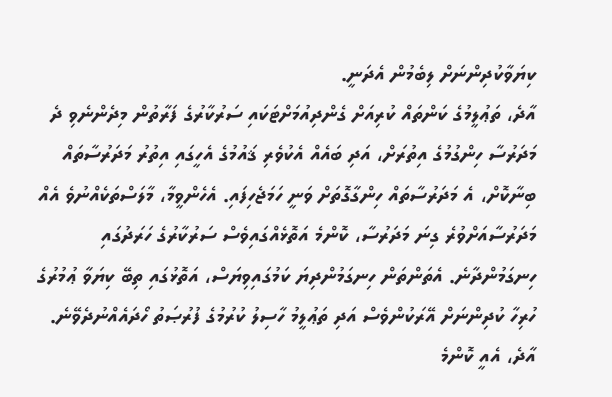ކިޔަވާކުދިންނަށް ލިބެމުން އެދަނީ.
އާދެ، ތަޢުލީމުގެ ކަންތައް ކުރިއަށް ގެންދިއުމަށްޓަކައި ސަރުކާރުގެ ފަރާތުން މިދެންނެވި ދެ މަދަރުސާ ހިންގުމުގެ އިތުރަށް، އަދި ބައެއް އެކުވެރި ޤައުމުގެ އެހީގައި އިތުރު މަދަރުސާތައް ބިނާކޮށް، އެ މަދަރުސާތައް ހިންގާގޮތަށް ވަނީ ހަމަޖެހިފައި. އެހެންވީމާ، މާލަސްތަކެއްނުވެ އެއް މަދަރުސާއަށްވުރެ ގިނަ މަދަރުސާ، ކޮންމެ އަތޮޅެއްގައިވެސް ސަރުކާރުގެ ހަރަދުގައި ހިނގަމުންދާނެ. އެތަންތަން ހިނގަމުންދިޔަ ކަމުގައިވިޔަސް، އަތޮޅުގައި ތިބޭ ކިޔަވާ ޢުމުރުގެ ހުރިހާ ކުދިންނަށް އޭރަކުންވެސް އަދި ތަޢުލީމު ހާސިލު ކުރުމުގެ ފުރުޞަތު ހޯދައެއްނުދެވޭނެ. އާދެ، އެއީ ކޮންމެ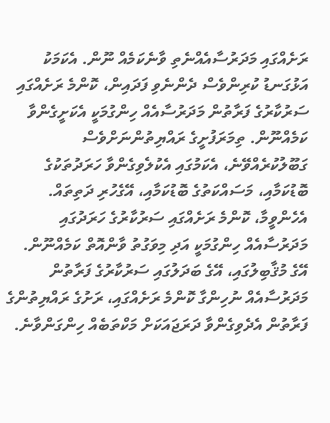ރަށެއްގައި މަދަރުސާއެއްނެތި ވާނެކަމެއް ނޫން. އެކަމަކު އަޅުގަނޑު ކުރިންވެސް ދެންނެވި ފަދައިން، ކޮންމެ ރަށެއްގައި ސަރުކާރުގެ ފަރާތުން މަދަރުސާއެއް ހިންގުމަކީ އެކަށީގެންވާ ކަމެއްނޫން. ތިމަރަފުށީގެ ރައްޔިތުންނަށްވެސް ގަބޫލުކުރެއްވޭނެ، އެކަމުގައި އެކުލެވިގެންވާ ހަރަދުތަކުގެ ބޮޑުކަމާއި، މަސައްކަތުގެ ބޮޑުކަމާއި، އޭގެހުރި ދަތިތައް.
އެހެންވީމާ، ކޮންމެ ރަށެއްގައި ސަރުކާރުގެ ހަރަދުގައި މަދަރުސާއެއް ހިންގުމަކީ އަދި މިވަގުތު ވާންއޮތް ކަމެއްނޫން. އޭގެ މުޤާބިލުގައި، އޭގެ ބަދަލުގައި ސަރުކާރުގެ ފަރާތުން މަދަރުސާއެއް ނުހިންގާ ކޮންމެ ރަށެއްގައި، ރަށުގެ ރައްޔިތުންގެ ފަރާތުން އެދެވިގެންވާ ދަރަޖައަކަށް މަކްތަބެއް ހިންގަންވާނެ.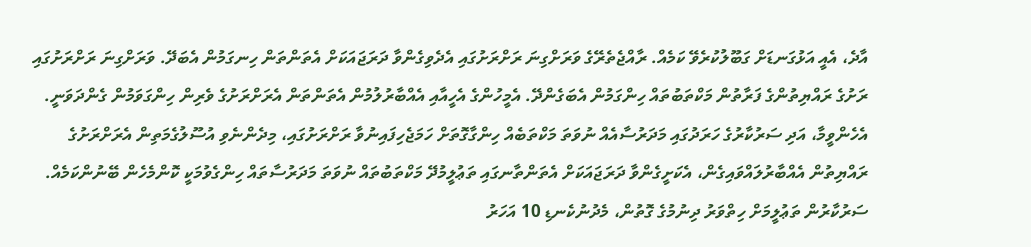އާދެ، އެއީ އަޅުގަނޑަށް ގަބޫލުކުރެވޭ ކަމެއް. ރާއްޖެތެރޭގެ ވަރަށްގިނަ ރަށްރަށުގައި އެދެވިގެންވާ ދަރަޖައަކަށް އެތަންތަން ހިނގަމުން އެބަދޭ. ވަރަށްގިނަ ރަށްރަށުގައި ރަށުގެ ރައްޔިތުންގެ ފަރާތުން މަކްތަބުތައް ހިންގަމުން އެބަގެންދޭ. އެމީހުންގެ އެހީއާއި އެއްބާރުލުމުން އެތަންތަން އެރަށްރަށުގެ ވެރިން ހިންގަވަމުން ގެންދަވަނީ. އެހެންވީމާ، އަދި ސަރުކާރުގެ ހަރަދުގައި މަދަރުސާއެއް ނުވަތަ މަކްތަބެއް ހިންގާގޮތަށް ހަމަޖެހިފައިނުވާ ރަށްރަށުގައި، މިދެންނެވި އުސޫލުގެމަތިން އެރަށްރަށުގެ ރައްޔިތުން އެއްބާރުލައްވައިގެން، އެކަށީގެންވާ ދަރަޖައަކަށް އެތަންތާނގައި ތަޢުލީމުދޭ މަކްތަބުތައް ނުވަތަ މަދަރުސާތައް ހިންގެވުމަކީ ކޮންމެހެން ބޭނުންކަމެއް. ސަރުކާރުން ތަޢުލީމަށް ހިތްވަރު ދިނުމުގެ ގޮތުން، މެދުނުކެނޑި 10 އަހަރު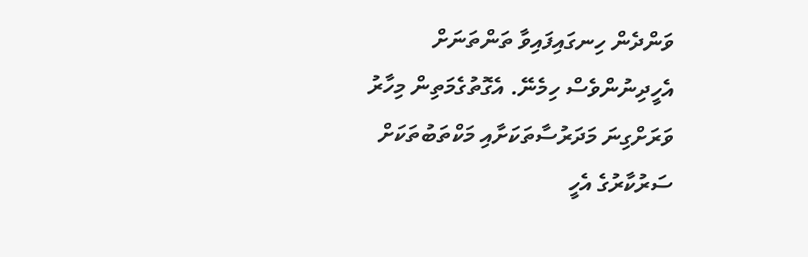ވަންދެން ހިނގައިފައިވާ ތަންތަނަށް އެހީދިނުންވެސް ހިމެނޭ. އެގޮތުގެމަތިން މިހާރު ވަރަށްގިނަ މަދަރުސާތަކަށާއި މަކްތަބުތަކަށް ސަރުކާރުގެ އެހީ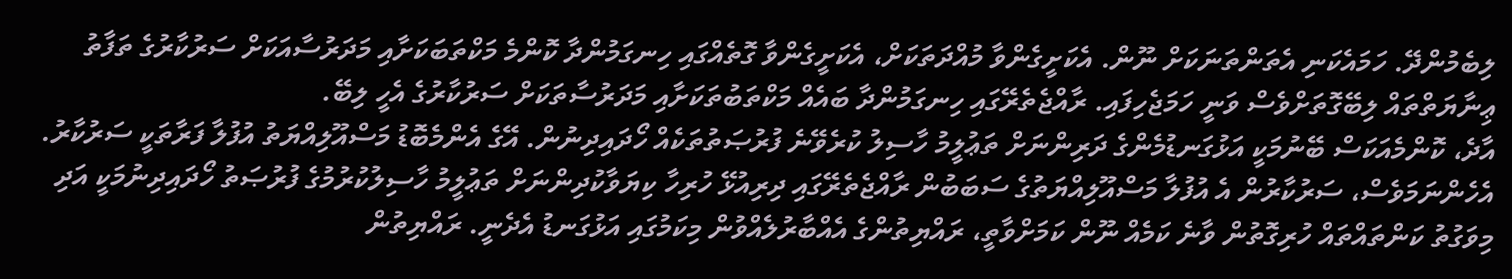ލިބެމުންދޭ. ހަމައެކަނި އެތަންތަނަކަށް ނޫން. އެކަށީގެންވާ މުއްދަތަކަށް، އެކަށީގެންވާ ގޮތެއްގައި ހިނގަމުންދާ ކޮންމެ މަކްތަބަކަށާއި މަދަރުސާއަކަށް ސަރުކާރުގެ ތަފާތު ޢިނާޔަތްތައް ލިބޭގޮތަށްވެސް ވަނީ ހަމަޖެހިފައި. ރާއްޖެތެރޭގައި ހިނގަމުންދާ ބައެއް މަކްތަބުތަކަށާއި މަދަރުސާތަކަށް ސަރުކާރުގެ އެހީ ލިބޭ.
އާދެ، ކޮންމެއަކަސް ބޭނުމަކީ އަޅުގަނޑުމެންގެ ދަރިންނަށް ތަޢުލީމު ހާސިލު ކުރެވޭނެ ފުރުޞަތުތަކެއް ހޯދައިދިނުން. އޭގެ އެންމެބޮޑު މަސްއޫލިއްޔަތު އުފުލާ ފަރާތަކީ ސަރުކާރު. އެހެންނަމަވެސް، ސަރުކާރުން އެ އުފުލާ މަސްއޫލިއްޔަތުގެ ސަބަބުން ރާއްޖެތެރޭގައި ދިރިއުޅޭ ހުރިހާ ކިޔަވާކުދިންނަށް ތަޢުލީމު ހާސިލުކުރުމުގެ ފުރުޞަތު ހޯދައިދިނުމަކީ އަދި މިވަގުތު ކަންތައްތައް ހުރިގޮތުން ވާނެ ކަމެއް ނޫން ކަމަށްވާތީ، ރައްޔިތުންގެ އެއްބާރުލެއްވުން މިކަމުގައި އަޅުގަނޑު އެދެނީ. ރައްޔިތުން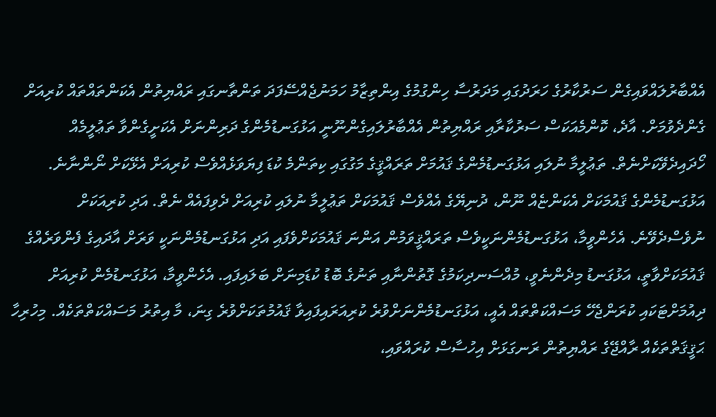އެއްބާރުލައްވައިގެން ސަރުކާރުގެ ހަރަދުގައި މަދަރުސާ ހިންގުމުގެ އިންތިޒާމު ހަމަނުޖެއްސޭފަދަ ތަންތާނގައި ރައްޔިތުން އެކަންތައްތައް ކުރިއަށް ގެންދެވުމަށް. އާދެ، ކޮންމެއަކަސް ސަރުކާރާއި ރައްޔިތުން އެއްބާރުލައިގެންނޫނީ އަޅުގަނޑުމެންގެ ދަރިންނަށް އެކަށީގެންވާ ތަޢުލީމެއް ހޯދައިދެވޭކަށްނެތް. ތަޢުލީމާ ނުލައި އަޅުގަނޑުމެންގެ ޤައުމަށް ތަރައްޤީގެ މަގުގައި ކިތަންމެ ކުޑަ ފިޔަވަޅެއްވެސް ކުރިއަށް އެޅޭކަށް ނޯންނާނެ. އަޅުގަނޑުމެންގެ ޤައުމަކަށް އެކަންޏެއް ނޫން، ދުނިޔޭގެ އެއްވެސް ޤައުމަކަށް ތަޢުލީމާ ނުލައި ކުރިއަށް ދެވިފައެއް ނެތް. އަދި ކުރިއަކަށް ނުވެސްދެވޭނެ. އެހެންވީމާ، އަޅުގަނޑުމެންނަކީވެސް ތަރައްޤީވަމުން އަންނަ ޤައުމަކަށްވެފައި އަދި އަޅުގަނޑުމެންނަކީ ވަރަށް އާދައިގެ ފެންވަރެއްގެ ޤައުމަކަށްވާތީ، އަޅުގަނޑު މިދެންނެވީ، މުއްސަނދިކަމުގެ ގޮތުންނާއި ތަނުގެ ބޮޑު ކުޑަމިނަށް ބަލައިފައި. އެހެންވީމާ، އަޅުގަނޑުމެން ކުރިއަށް ދިއުމަށްޓަކައި ކުރަންޖެހޭ މަސައްކަތްތައް އެއީ، އަޅުގަނޑުމެންނަށްވުރެ ކުރިއަރައިފައިވާ ޤައުމުތަކަށްވުރެ ގިނަ، މާ އިތުރު މަސައްކަތްތަކެއް. މިހުރިހާ ޙަޤީޤަތްތަކެއް ރާއްޖޭގެ ރައްޔިތުން ރަނގަޅަށް އިހުސާސް ކުރައްވައި،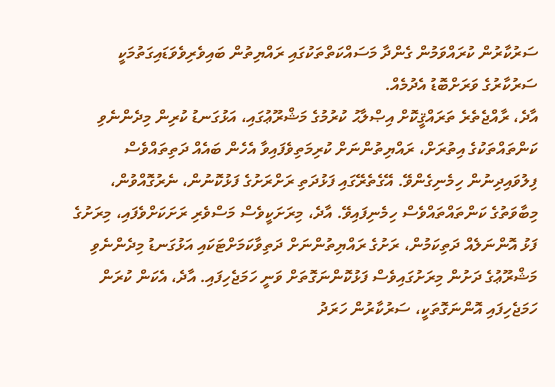ސަރުކާރުން ކުރައްވަމުން ގެންދާ މަސައްކަތްތަކުގައި ރައްޔިތުން ބައިވެރިވެވަޑައިގަތުމަކީ ސަރުކާރުގެ ވަރަށްބޮޑު އެދުމެއް.
އާދެ، ރާއްޖެތެރެ ތަރައްޤީކޮށް އިޞްލާޙު ކުރުމުގެ މަޝްރޫޢުގައި، އަޅުގަނޑު ކުރިން މިދެންނެވި ކަންތައްތަކުގެ އިތުރަށް، ރައްޔިތުންނަށް ކުރިމަތިވެފައިވާ އެހެން ބައެއް ދަތިތައްވެސް ފިލުވައިދިނުން ހިމެނިގެންވޭ. އޭގެތެރޭގައި ފަޅުދަތި ރަށްރަށުގެ ފަޅުކޮނުން، ނެރުގޮއްވުން، މިބާވަތުގެ ކަންތައްތައްވެސް ހިމެނިފައިވޭ. އާދެ، މިރަށަކީވެސް މަސްވެރި ރަށަކަށްވެފައި، މިރަށުގެ ފަޅު އޮންނަލެއް ދަތިކަމުން، ރަށުގެ ރައްޔިތުންނަށް ދަތިވާކަމަށްޓަކައި އަޅުގަނޑު މިދެންނެވި މަޝްރޫޢުގެ ދަށުން މިރަށުގައިވެސް ފަޅުކޮންނަގޮތަށް ވަނީ ހަމަޖެހިފައި. އާދެ، އެކަން ކުރަން ހަމަޖެހިފައި އޮންނަގޮތަކީ، ސަރުކާރުން ހަރަދު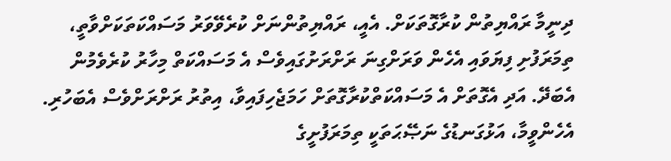ދިނީމާ ރައްޔިތުން ކުރާގޮތަކަށް. އެއީ، ރައްޔިތުންނަށް ކުރެވޭވަރު މަސައްކަތަކަށްވާތީ، ތިމަރަފުށި ފިޔަވައި އެހެން ވަރަށްގިނަ ރަށްރަށުގައިވެސް އެ މަސައްކަތް މިހާރު ކުރެވެމުން އެބަދޭ. އަދި އެގޮތަށް އެ މަސައްކަތްކުރާގޮތަށް ހަމަޖެހިފައިވާ، އިތުރު ރަށްރަށްވެސް އެބަހުރި. އެހެންވީމާ، އަޅުގަނޑުގެ ނަޞޭޙަތަކީ ތިމަރަފުށީގެ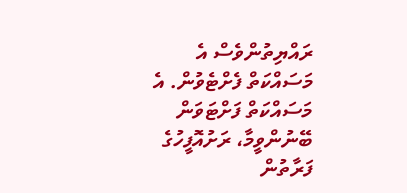ރައްޔިތުންވެސް އެ މަސައްކަތް ފެށްޓެވުން. އެ މަސައްކަތް ފަށްޓަވަން ބޭނުންވީމާ، ރަށުއޮފީހުގެ ފަރާތުން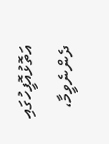އަތޮޅުއޮފީހުގައި ދެންނެވީމާ،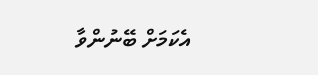އެކަމަށް ބޭނުންވާ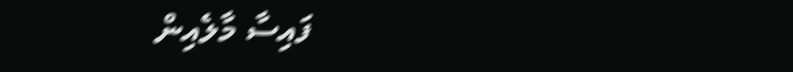ފައިސާ މާލެއިން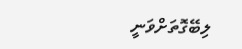ލިބޭގޮތަށްވަނީ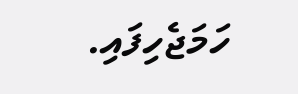ހަމަޖެހިފައި.